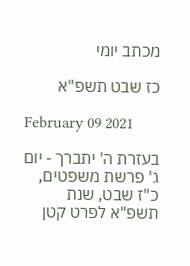מכתב יומי

כז שבט תשפ"א

February 09 2021

בעזרת ה' יתברך - יום ג' פרשת משפטים, כ"ז שבט, שנת תשפ"א לפרט קטן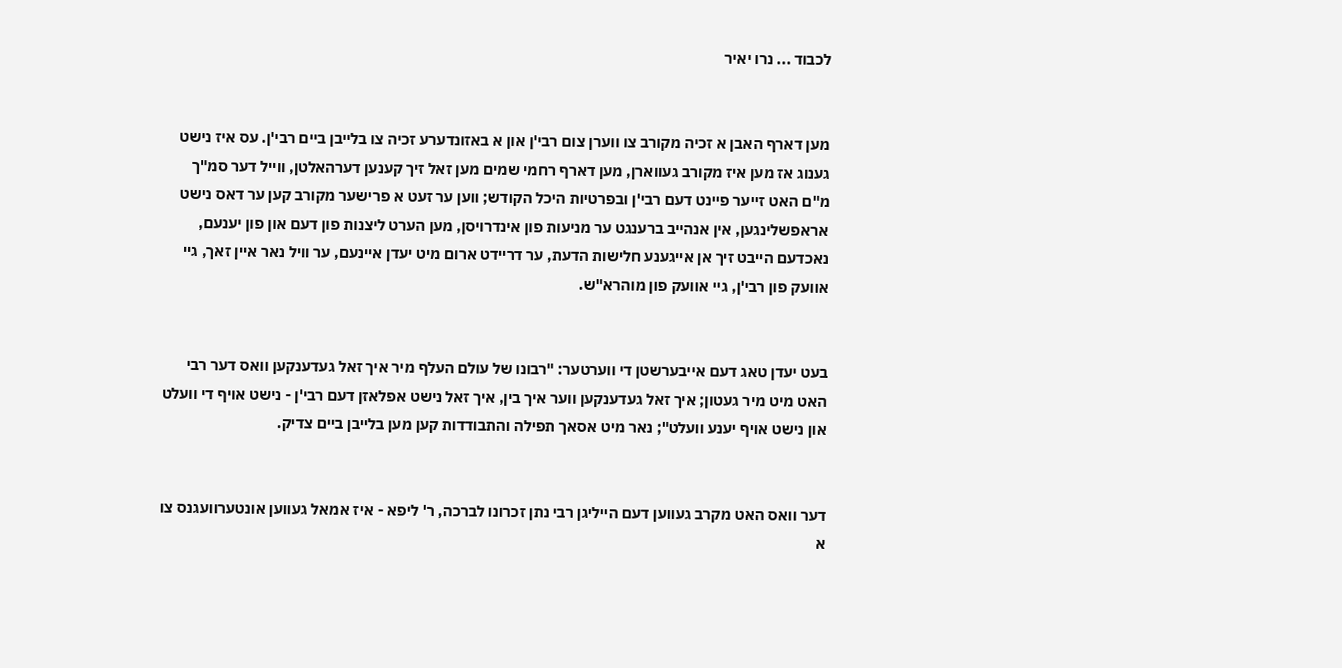לכבוד ... נרו יאיר


מען דארף האבן א זכיה מקורב צו ווערן צום רבי'ן און א באזונדערע זכיה צו בלייבן ביים רבי'ן. עס איז נישט גענוג אז מען איז מקורב געווארן, מען דארף רחמי שמים מען זאל זיך קענען דערהאלטן, ווייל דער סמ"ך מ"ם האט זייער פיינט דעם רבי'ן ובפרטיות היכל הקודש; ווען ער זעט א פרישער מקורב קען ער דאס נישט אראפשלינגען, אין אנהייב ברענגט ער מניעות פון אינדרויסן, מען הערט ליצנות פון דעם און פון יענעם, נאכדעם הייבט זיך אן אייגענע חלישות הדעת, ער דריידט ארום מיט יעדן איינעם, ער וויל נאר איין זאך, גיי אוועק פון רבי'ן, גיי אוועק פון מוהרא"ש.


בעט יעדן טאג דעם אייבערשטן די ווערטער: "רבונו של עולם העלף מיר איך זאל געדענקען וואס דער רבי האט מיט מיר געטון; איך זאל געדענקען ווער איך בין, איך זאל נישט אפלאזן דעם רבי'ן - נישט אויף די וועלט און נישט אויף יענע וועלט"; נאר מיט אסאך תפילה והתבודדות קען מען בלייבן ביים צדיק.


דער וואס האט מקרב געווען דעם הייליגן רבי נתן זכרונו לברכה, ר' ליפא - איז אמאל געווען אונטערוועגנס צו א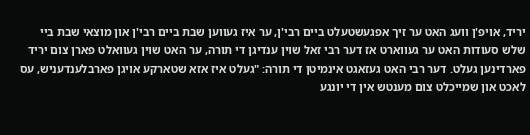יריד, אויפ'ן וועג האט ער זיך אפגעשטעלט ביים רבי'ן, ער איז געווען שבת ביים רבי'ן און מוצאי שבת ביי שלש סעודות האט ער געווארט אז דער רבי זאל שוין ענדיגן די תורה, ער האט שוין געוואלט פארן צום יריד פארדינען געלט. דער רבי האט געזאגט אינמיטן די תורה: "געלט איז אזא שטארקע אויגן פארבלענדעניש, עס לאכט און שמייכלט צום מענטש אין די יונגע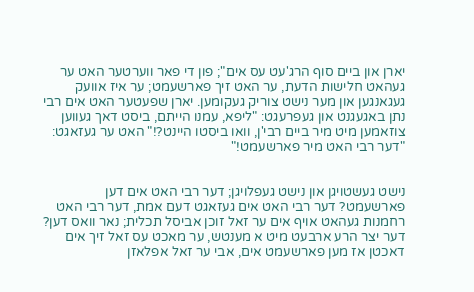יארן און ביים סוף הרג'עט עס אים"; פון די פאר ווערטער האט ער געהאט חלישות הדעת, ער האט זיך פארשעמט; ער איז אוועק געגאנגען און מער נישט צוריק געקומען. יארן שפעטער האט אים רבי נתן באגעגנט און געפרעגט: "ליפא, עמנו הייתם, ביסט דאך געווען צוזאמען מיט מיר ביים רבי'ן, וואו ביסטו היינט?!" האט ער געזאגט: "דער רבי האט מיר פארשעמט!"


נישט געשטויגן און נישט געפלויגן; דער רבי האט אים דען פארשעמט? דער רבי האט אים געזאגט דעם אמת, דער רבי האט רחמנות געהאט אויף אים ער זאל זוכן אביסל תכלית; נאר וואס דען? דער יצר הרע ארבעט מיט א מענטש, ער מאכט עס זאל זיך אים דאכטן אז מען פארשעמט אים, אבי ער זאל אפלאזן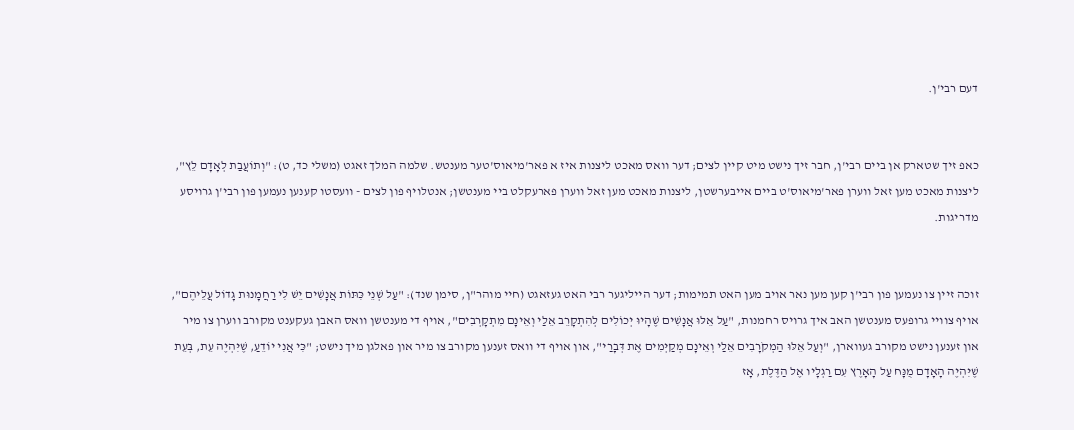דעם רבי'ן.


כאפ זיך שטארק אן ביים רבי'ן, חבר זיך נישט מיט קיין לצים; דער וואס מאכט ליצנות איז א פאר'מיאוס'טער מענטש. שלמה המלך זאגט (משלי כד, ט): "וְתוֹעֲבַת לְאָדָם לֵץ", ליצנות מאכט מען זאל ווערן פאר'מיאוס'ט ביים אייבערשטן, ליצנות מאכט מען זאל ווערן פארעקלט ביי מענטשן; אנטלויף פון לצים - וועסטו קענען נעמען פון רבי'ן גרויסע מדריגות.


זוכה זיין צו נעמען פון רבי'ן קען מען נאר אויב מען האט תמימות; דער הייליגער רבי האט געזאגט (חיי מוהר"ן, סימן שנד): "עַל שְׁנֵי כִּתּוֹת אֲנָשִׁים יֵשׁ לִי רַחֲמָנוּת גָּדוֹל עֲלֵיהֶם", אויף צוויי גרופעס מענטשן האב איך גרויס רחמנות, "עַל אֵלּוּ אֲנָשִׁים שֶׁהָיוּ יְכוֹלִים לְהִתְקָרֵב אֵלַי וְאֵינָם מִתְקָרְבִים", אויף די מענטשן וואס האבן געקענט מקורב ווערן צו מיר און זענען נישט מקורב געווארן, "וְעַל אֵלּוּ הַמְקֹרָבִים אֵלַי וְאֵינָם מְקַיְּמִים אֶת דְּבָרַי", און אויף די וואס זענען מקורב צו מיר און פאלגן מיך נישט; "כִּי אֲנִי יוֹדֵעַ, שֶׁיִּהְיֶה עֵת, בְּעֵת שֶׁיִּהְיֶה הָאָדָם מֻנָּח עַל הָאָרֶץ עִם רַגְלָיו אֶל הַדֶּלֶת, אָז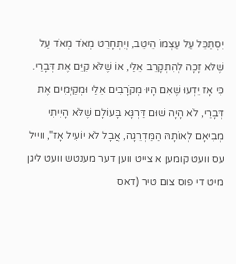יִסְתַּכֵּל עַל עַצְמוֹ הֵיטֵב, וְיִתְחָרֵט מְאֹד מְאֹד עַל שֶׁלּא זָכָה לְהִתְקָרֵב אֵלַי, אוֹ שֶׁלֹּא קִיֵּם אֶת דְּבָרַי. כִּי אָז יֵדְעוּ שֶׁאִם הָיוּ מְקֹרָבִים אֵלַי וּמְקַיְּמִים אֶת דְּבָרַי, לֹא הָיָה שׁוּם דַּרְגָּא בָּעוֹלָם שֶׁלֹּא הָיִיתִי מְבִיאָם לְאוֹתָהּ הַמַּדְרֵגָה, אֲבָל לֹא יוֹעִיל אָז", ווייל עס וועט קומען א צייט ווען דער מענטש וועט ליגן מיט די פוס צום טיר (דאס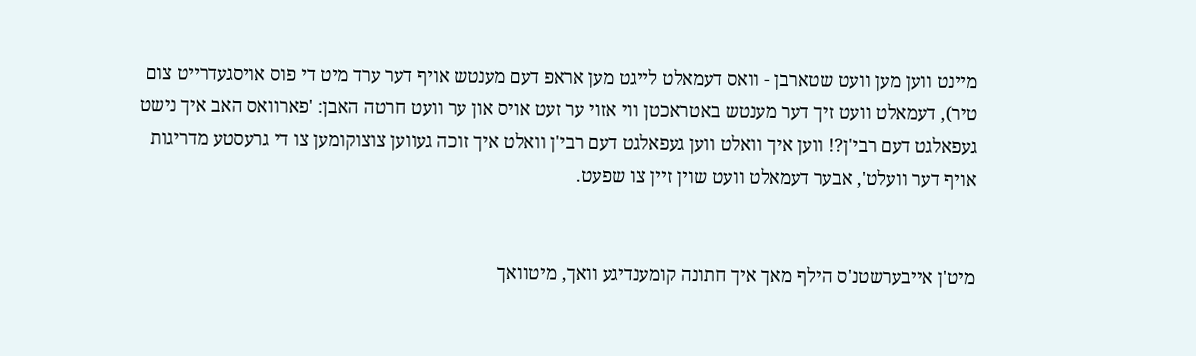מיינט ווען מען וועט שטארבן - וואס דעמאלט לייגט מען אראפ דעם מענטש אויף דער ערד מיט די פוס אויסגעדרייט צום טיר), דעמאלט וועט זיך דער מענטש באטראכטן ווי אזוי ער זעט אויס און ער וועט חרטה האבן: 'פארוואס האב איך נישט געפאלגט דעם רבי'ן?! ווען איך וואלט ווען געפאלגט דעם רבי'ן וואלט איך זוכה געווען צוצוקומען צו די גרעסטע מדריגות אויף דער וועלט', אבער דעמאלט וועט שוין זיין צו שפעט.


מיט'ן אייבערשטנ'ס הילף מאך איך חתונה קומענדיגע וואך, מיטוואך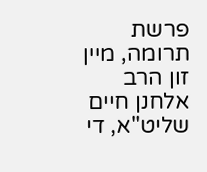פרשת תרומה, מיין זון הרב אלחנן חיים שליט"א, די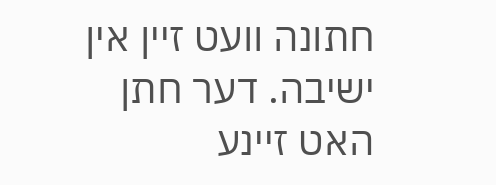חתונה וועט זיין אין ישיבה. דער חתן האט זיינע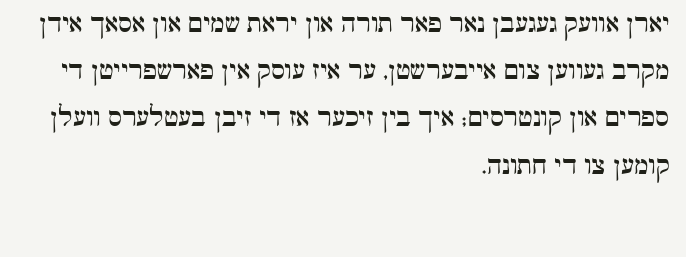יארן אוועק געגעבן נאר פאר תורה און יראת שמים און אסאך אידן מקרב געווען צום אייבערשטן, ער איז עוסק אין פארשפרייטן די ספרים און קונטרסים; איך בין זיכער אז די זיבן בעטלערס וועלן קומען צו די חתונה.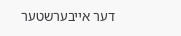דער אייבערשטער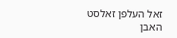זאל העלפן זאלסט האבן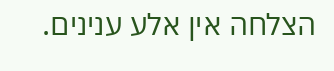הצלחה אין אלע ענינים.